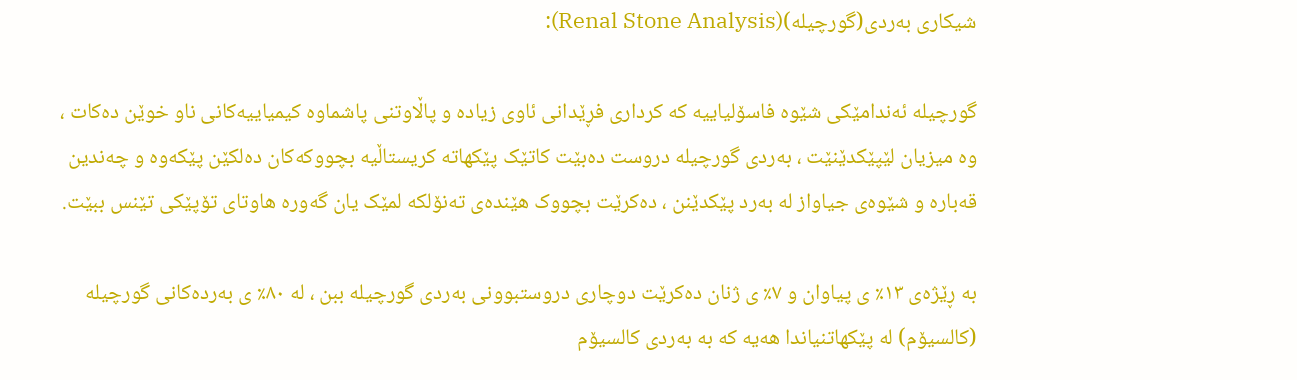شیکاری بەردی(گورچیلە)(Renal Stone Analysis):

گورچیلە ئەندامێکی شێوە فاسۆلیاییە کە کرداری فڕێدانی ئاوی زیادە و پاڵاوتنی پاشماوە کیمیاییەکانی ناو خوێن دەکات ، وە میزیان لێپێکدێنێت ، بەردی گورچیلە دروست دەبێت کاتێک پێکهاتە کریستاڵیە بچووکەکان دەلکێن پێکەوە و چەندین قەبارە و شێوەی جیاواز لە بەرد پێکدێنن ، دەکرێت بچووک هێندەی تەنۆلکە لمێک یان گەورە هاوتای تۆپێکی تێنس ببێت.

بە ڕێژەی ١٣٪ ی پیاوان و ٧٪ ی ژنان دەکرێت دوچاری دروستبوونی بەردی گورچیلە ببن ، لە ۸۰٪ ی بەردەکانی گورچیلە (کالسیۆم) لە پێکهاتنیاندا هەیە کە بە بەردی کالسیۆم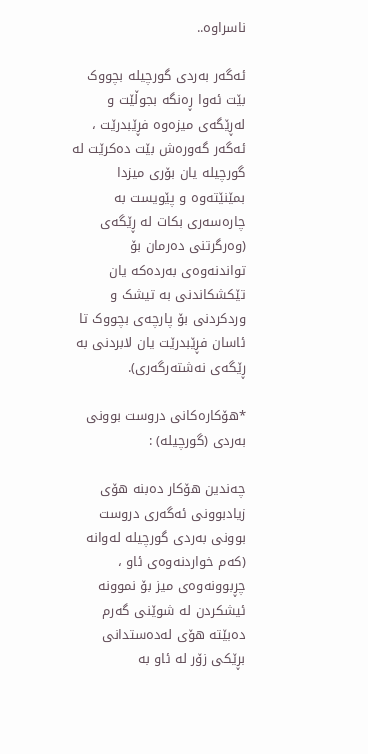ناسراوە..

ئەگەر بەردی گورچیلە بچووک بێت ئەوا ڕەنگە بجوڵێت و لەڕێگەی میزەوە فڕێبدرێت ، ئەگەر گەورەش بێت دەکرێت لە گورچیلە یان بۆری میزدا بمێنێتەوە و پێویست بە چارەسەری بکات لە ڕێگەی (وەرگرتنی دەرمان بۆ تواندنەوەی بەردەکە یان تێکشکاندنی بە تیشک و وردکردنی بۆ پارچەی بچووک تا ئاسان فڕێبدرێت یان لابردنی بە ڕێگەی نەشتەرگەری).

*هۆکارەکانی دروست بوونی بەردی (گورچیلە) :

چەندین هۆکار دەبنە هۆی زیادبوونی ئەگەری دروست بوونی بەردی گورچیلە لەوانە (کەم خواردنەوەی ئاو ، چڕبوونەوەی میز بۆ نموونە ئیشکردن لە شوێنی گەرم دەبێتە هۆی لەدەستدانی بڕێکی زۆر لە ئاو بە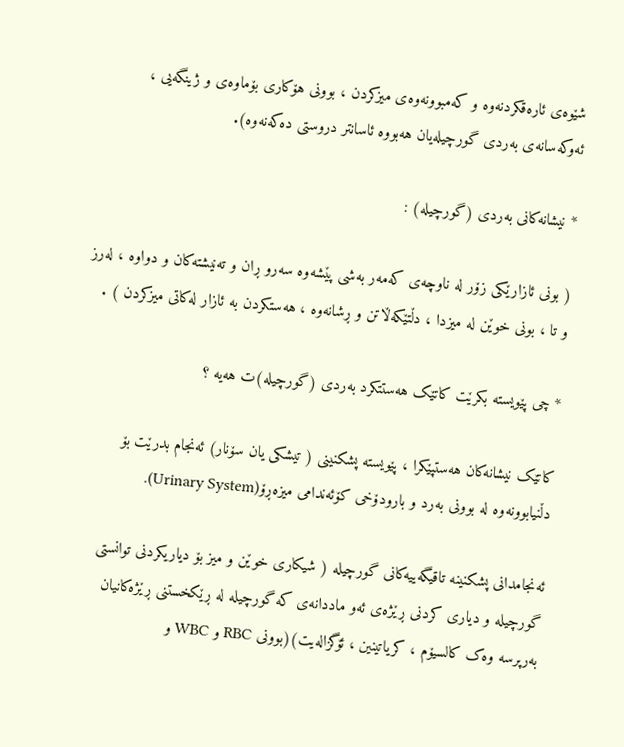شێوەی ئارەقکردنەوە و کەمبوونەوەی میزکردن ، بوونی هۆکاری بۆماوەی و ژینگەیی ، ئەوکەسانەی بەردی گورچیلەیان هەبووە ئاسانتر دروستی دەکەنەوە).

* نیشانەکانی بەردی (گورچیلە) :

( بونی ئازارێکی زۆر لە ناوچەی کەمەر بەشی پێشەوە سەرو ڕان و تەنیشتەکان و دواوە ، لەرز و تا ، بونی خوێن لە میزدا ، دڵتێکەڵاتن و ڕشانەوە ، هەستکردن بە ئازار لەکاتی میزکردن ) .

* چی پێویستە بکرێت کاتێک هەستتکرد بەردی (گورچیلە)ت هەیە ؟

کاتێک نیشانەکان هەستپێکرا ، پێویستە پشکنینی ( تیشکی یان سۆنار) ئەنجام بدرێت بۆ دڵنیابوونەوە لە بوونی بەرد و بارودۆخی کۆئەندامی میزەڕۆ(Urinary System).

ئەنجامدانی پشکنینە تاقیگەییەکانی گورچیلە ( شیکاری خوێن و میز بۆ دیاریکردنی توانستی گورچیلە و دیاری کردنی ڕێژەی ئەو ماددانەی کە گورچیلە لە ڕێکخستنی ڕێژەکانیان بەرپرسە وەک کالسیۆم ، کریاتینین ، ئۆگزالەیت)(بوونی RBC و WBC و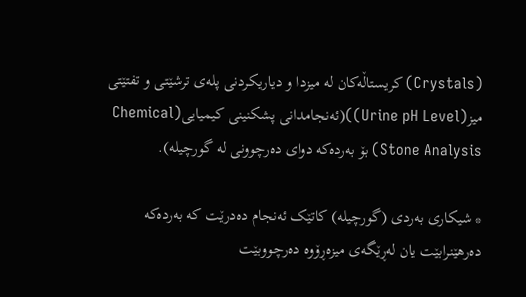(Crystals) کریستاڵەکان لە میزدا و دیاریکردنی پلەی ترشێتی و تفتێتی میز(Urine pH Level))(ئەنجامدانی پشکنینی کیمیایی(Chemical Stone Analysis) بۆ بەردەکە دوای دەرچوونی لە گورچیلە).

* شیکاری بەردی (گورچیلە) کاتێک ئەنجام دەدرێت کە بەردەکە دەرهێنرابێت یان لەڕێگەی میزەڕۆوە دەرچووبێت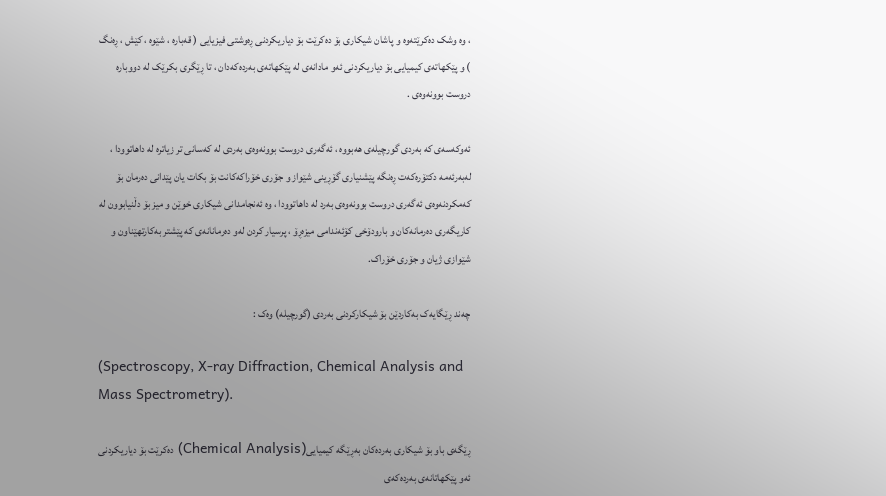، وە وشک دەکرێتەوە و پاشان شیکاری بۆ دەکرێت بۆ دیاریکردنی ڕەوشتی فیزیایی ( قەبارە ، شێوە ، کێش ، ڕەنگ ) و پێکهاتەی کیمیایی بۆ دیاریکردنی ئەو مادانەی لە پێکهاتەی بەردەکەدان ، تا ڕێگری بکرێک لە دووبارە دروست بوونەوەی .

ئەوکەسەی کە بەردی گورچیلەی هەبووە ، ئەگەری دروست بوونەوەی بەردی لە کەسانی تر زیاترە لە داهاتوودا ، لەبەرئەمە دکتۆرەکەت ڕەنگە پێشنیاری گۆڕینی شێواز و جۆری خۆراکەکانت بۆ بکات یان پێدانی دەرمان بۆ کەمکردنەوەی ئەگەری دروست بوونەوەی بەرد لە داهاتوودا ، وە ئەنجامدانی شیکاری خوێن و میز بۆ دڵنیابوون لە کاریگەری دەرمانەکان و بارودۆخی کۆئەندامی میزەڕۆ ، پرسیار کردن لەو دەرمانانەی کە پێشتر بەکارتهێناون و شێوازی ژیان و جۆری خۆراک.

چەند ڕێگایەک بەکاردێن بۆ شیکارکردنی بەردی (گورچیلە) وەک :

(Spectroscopy, X-ray Diffraction, Chemical Analysis and Mass Spectrometry).

ڕێگەی باو بۆ شیکاری بەردەکان بەڕێگە کیمیایی(Chemical Analysis) دەکرێت بۆ دیاریکردنی ئەو پێکهاتانەی بەردەکەی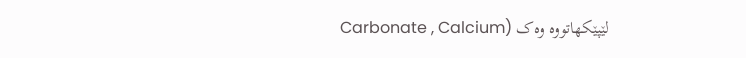لێپێکهاتووە وەک (Carbonate , Calcium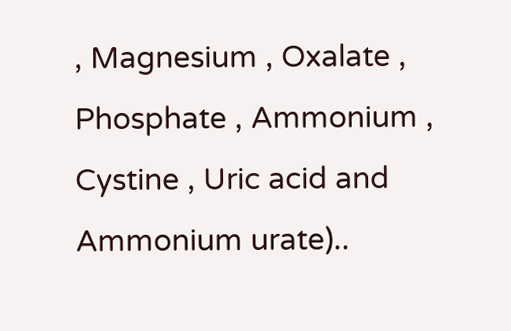, Magnesium , Oxalate , Phosphate , Ammonium , Cystine , Uric acid and Ammonium urate)..